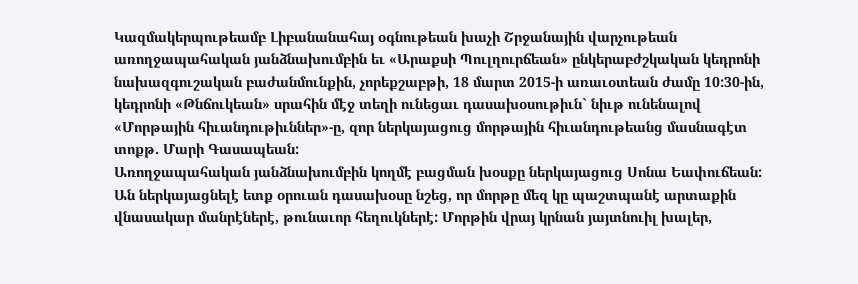Կազմակերպութեամբ Լիբանանահայ օգնութեան խաչի Շրջանային վարչութեան առողջապահական յանձնախումբին եւ «Արաքսի Պուլղուրճեան» ընկերաբժշկական կեդրոնի նախազգուշական բաժանմունքին, չորեքշաբթի, 18 մարտ 2015-ի առաւօտեան ժամը 10:30-ին, կեդրոնի «Թնճուկեան» սրահին մէջ տեղի ունեցաւ դասախօսութիւն` նիւթ ունենալով «Մորթային հիւանդութիւններ»-ը, զոր ներկայացուց մորթային հիւանդութեանց մասնագէտ տոքթ. Մարի Գասապեան:
Առողջապահական յանձնախումբին կողմէ բացման խօսքը ներկայացուց Սոնա Եափուճեան: Ան ներկայացնելէ ետք օրուան դասախօսը նշեց, որ մորթը մեզ կը պաշտպանէ արտաքին վնասակար մանրէներէ, թունաւոր հեղուկներէ: Մորթին վրայ կրնան յայտնուիլ խալեր,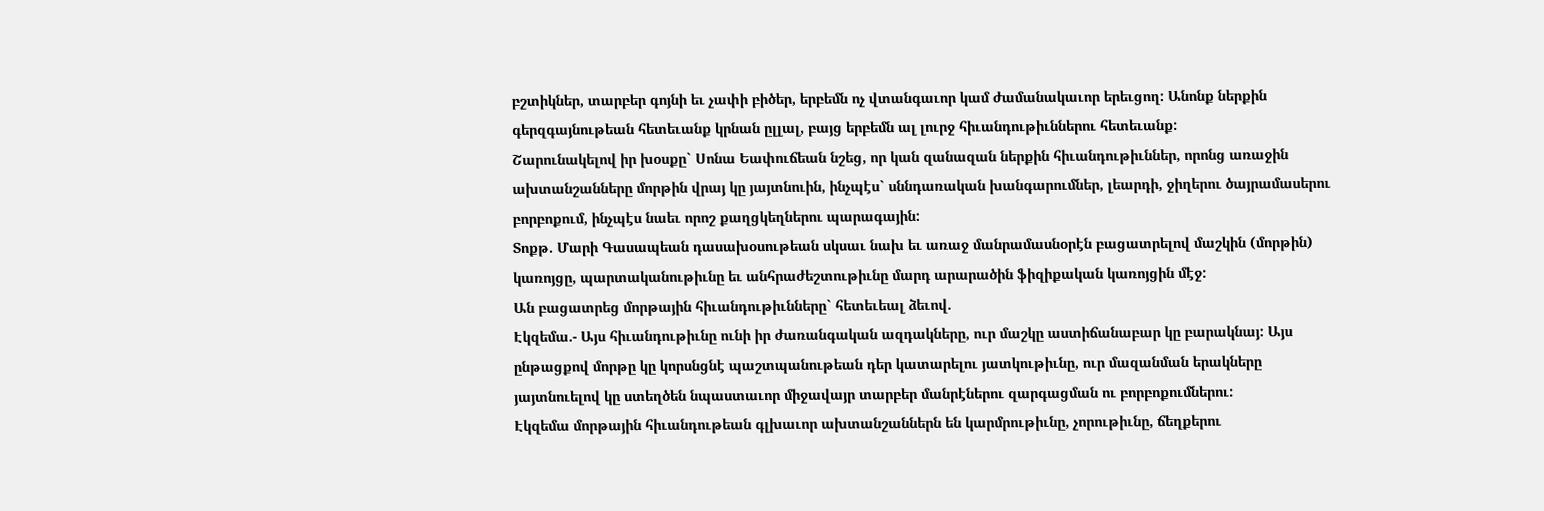բշտիկներ, տարբեր գոյնի եւ չափի բիծեր, երբեմն ոչ վտանգաւոր կամ ժամանակաւոր երեւցող: Անոնք ներքին գերզգայնութեան հետեւանք կրնան ըլլալ, բայց երբեմն ալ լուրջ հիւանդութիւններու հետեւանք:
Շարունակելով իր խօսքը` Սոնա Եափուճեան նշեց, որ կան զանազան ներքին հիւանդութիւններ, որոնց առաջին ախտանշանները մորթին վրայ կը յայտնուին, ինչպէս` սննդառական խանգարումներ, լեարդի, ջիղերու ծայրամասերու բորբոքում, ինչպէս նաեւ որոշ քաղցկեղներու պարագային:
Տոքթ. Մարի Գասապեան դասախօսութեան սկսաւ նախ եւ առաջ մանրամասնօրէն բացատրելով մաշկին (մորթին) կառոյցը, պարտականութիւնը եւ անհրաժեշտութիւնը մարդ արարածին ֆիզիքական կառոյցին մէջ:
Ան բացատրեց մորթային հիւանդութիւնները` հետեւեալ ձեւով.
Էկզեմա.- Այս հիւանդութիւնը ունի իր ժառանգական ազդակները, ուր մաշկը աստիճանաբար կը բարակնայ: Այս ընթացքով մորթը կը կորսնցնէ պաշտպանութեան դեր կատարելու յատկութիւնը, ուր մազանման երակները յայտնուելով կը ստեղծեն նպաստաւոր միջավայր տարբեր մանրէներու զարգացման ու բորբոքումներու:
Էկզեմա մորթային հիւանդութեան գլխաւոր ախտանշաններն են կարմրութիւնը, չորութիւնը, ճեղքերու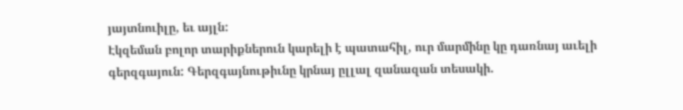յայտնուիլը, եւ այլն:
Էկզեման բոլոր տարիքներուն կարելի է պատահիլ, ուր մարմինը կը դառնայ աւելի գերզգայուն: Գերզգայնութիւնը կրնայ ըլլալ զանազան տեսակի.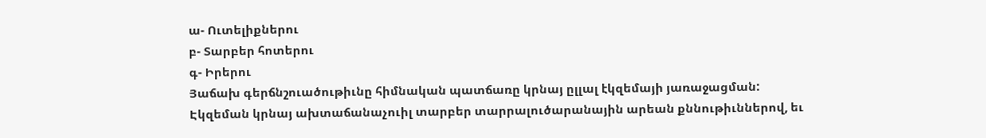ա- Ուտելիքներու
բ- Տարբեր հոտերու
գ- Իրերու
Յաճախ գերճնշուածութիւնը հիմնական պատճառը կրնայ ըլլալ էկզեմայի յառաջացման:
Էկզեման կրնայ ախտաճանաչուիլ տարբեր տարրալուծարանային արեան քննութիւններով, եւ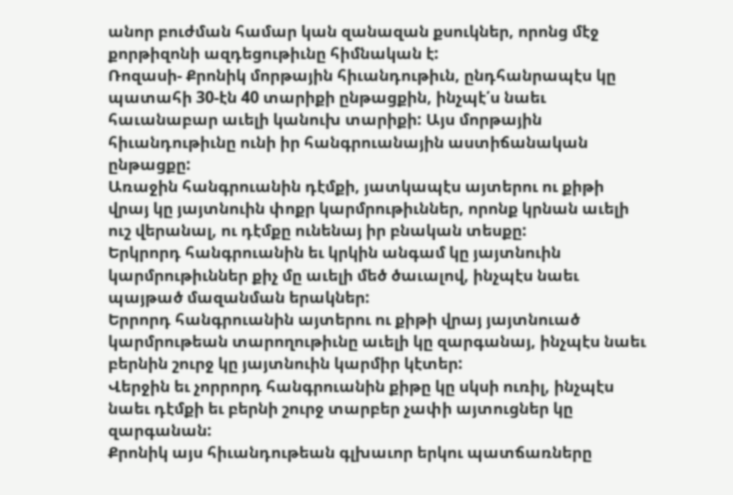անոր բուժման համար կան զանազան քսուկներ, որոնց մէջ քորթիզոնի ազդեցութիւնը հիմնական է:
Ռոզասի- Քրոնիկ մորթային հիւանդութիւն, ընդհանրապէս կը պատահի 30-էն 40 տարիքի ընթացքին, ինչպէ՛ս նաեւ հաւանաբար աւելի կանուխ տարիքի: Այս մորթային հիւանդութիւնը ունի իր հանգրուանային աստիճանական ընթացքը:
Առաջին հանգրուանին դէմքի, յատկապէս այտերու ու քիթի վրայ կը յայտնուին փոքր կարմրութիւններ, որոնք կրնան աւելի ուշ վերանալ, ու դէմքը ունենայ իր բնական տեսքը:
Երկրորդ հանգրուանին եւ կրկին անգամ կը յայտնուին կարմրութիւններ քիչ մը աւելի մեծ ծաւալով, ինչպէս նաեւ պայթած մազանման երակներ:
Երրորդ հանգրուանին այտերու ու քիթի վրայ յայտնուած կարմրութեան տարողութիւնը աւելի կը զարգանայ, ինչպէս նաեւ բերնին շուրջ կը յայտնուին կարմիր կէտեր:
Վերջին եւ չորրորդ հանգրուանին քիթը կը սկսի ուռիլ, ինչպէս նաեւ դէմքի եւ բերնի շուրջ տարբեր չափի այտուցներ կը զարգանան:
Քրոնիկ այս հիւանդութեան գլխաւոր երկու պատճառները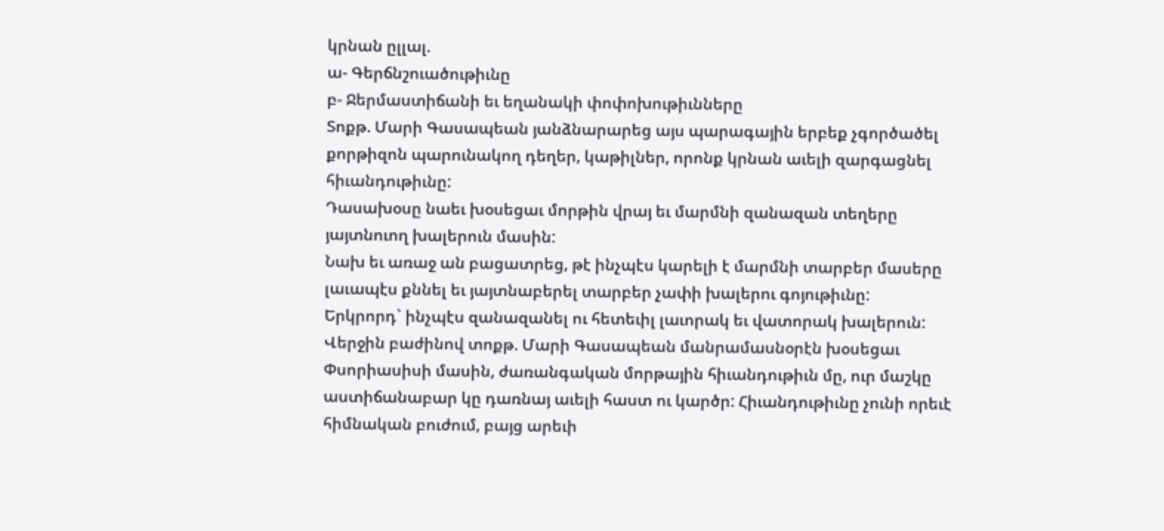կրնան ըլլալ.
ա- Գերճնշուածութիւնը
բ- Ջերմաստիճանի եւ եղանակի փոփոխութիւնները
Տոքթ. Մարի Գասապեան յանձնարարեց այս պարագային երբեք չգործածել քորթիզոն պարունակող դեղեր, կաթիլներ, որոնք կրնան աւելի զարգացնել հիւանդութիւնը:
Դասախօսը նաեւ խօսեցաւ մորթին վրայ եւ մարմնի զանազան տեղերը յայտնուող խալերուն մասին:
Նախ եւ առաջ ան բացատրեց, թէ ինչպէս կարելի է մարմնի տարբեր մասերը լաւապէս քննել եւ յայտնաբերել տարբեր չափի խալերու գոյութիւնը:
Երկրորդ` ինչպէս զանազանել ու հետեւիլ լաւորակ եւ վատորակ խալերուն:
Վերջին բաժինով տոքթ. Մարի Գասապեան մանրամասնօրէն խօսեցաւ Փսորիասիսի մասին, ժառանգական մորթային հիւանդութիւն մը, ուր մաշկը աստիճանաբար կը դառնայ աւելի հաստ ու կարծր: Հիւանդութիւնը չունի որեւէ հիմնական բուժում, բայց արեւի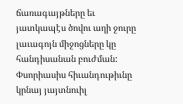ճառագայթները եւ յատկապէս ծովու աղի ջուրը լաւագոյն միջոցները կը հանդիսանան բուժման:
Փսորիասիս հիւանդութիւնը կրնայ յայտնուիլ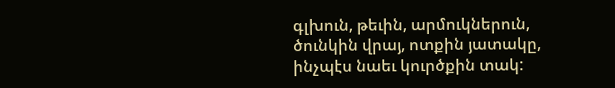գլխուն, թեւին, արմուկներուն, ծունկին վրայ, ոտքին յատակը, ինչպէս նաեւ կուրծքին տակ: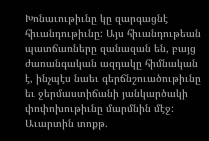Խոնաւութիւնը կը զարգացնէ հիւանդութիւնը: Այս հիւանդութեան պատճառները զանազան են, բայց ժառանգական ազդակը հիմնական է, ինչպէս նաեւ գերճնշուածութիւնը եւ ջերմաստիճանի յանկարծակի փոփոխութիւնը մարմնին մէջ:
Աւարտին տոքթ.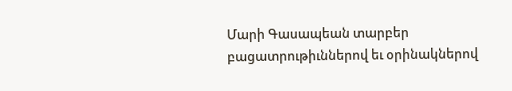Մարի Գասապեան տարբեր բացատրութիւններով եւ օրինակներով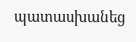պատասխանեց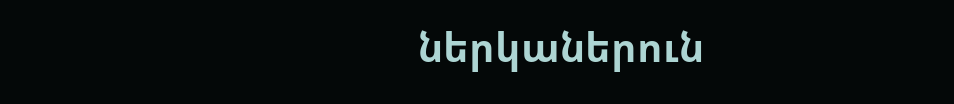ներկաներուն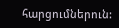հարցումներուն: